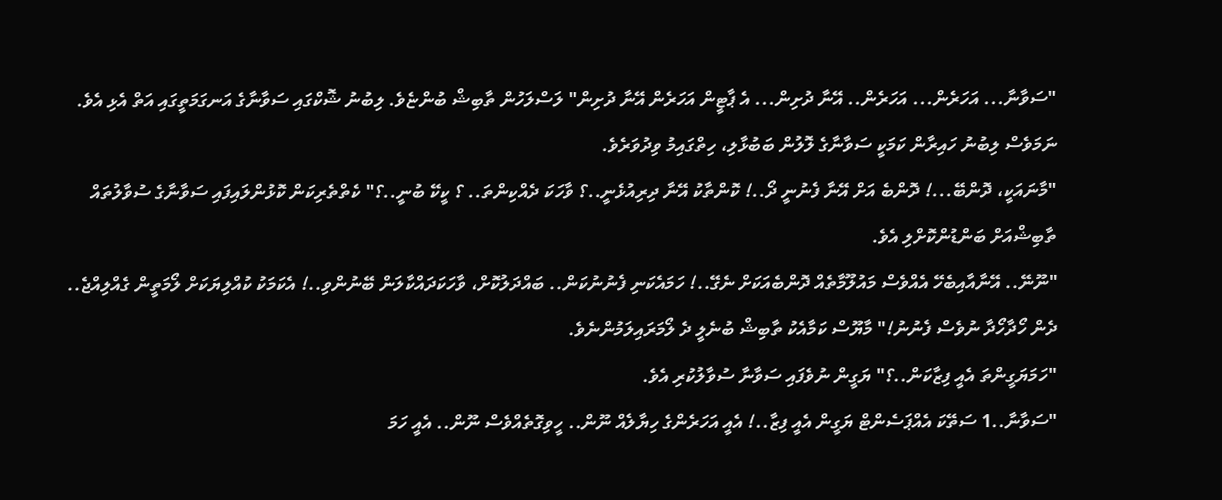"ސަވާނާ... އަހަރެން... އަހަރެން.. އޭނާ ދުށިން... އެ ޕާޓީން އަހަރެން އޭނާ ދުށިން" ލަސްލަހުން ތާބިޝް ބުންޏެވެ. ލިބުނު ޝޮކްގައި ސަވާނާގެ އަނގަމަތީގައި އަތް އެޅި އެވެ. ނަމަވެސް ލިބުނު ހައިރާން ކަމަކީ ސަވާނާގެ ލޮލުން ބަބުޅާލި، ހިތްގައިމު ވިދުވަރެވެ.
"މާނައަކީ، ދޮންބޭ...! ދޮންބެ އަށް އޭނާ ފެނުނީ ދޯ..! ކޮންތާކު އޭނާ ދިރިއުޅެނީ..؟ ވާހަކަ ދެއްކިންތަ.. ؟ ކީކޭ ބުނީ..؟" ކެތްތެރިކަން ކޮޅުންލައިފައި ސަވާނާގެ ސުވާލުތައް ތާބިޝްއަށް ބަންޑުންކޮށްލި އެވެ.
"ނޫނޭ.. އޭނާއާއިބެހޭ އެއްވެސް މައުލޫމާތެއް ދޮންބެއަކަށް ނެގޭ..! ހަމައެކަނި ފެނުނުކަން.. ބައްދަލުކޮށް، ވާހަކަދައްކާލަން ބޭނުންވި..! އެކަމަކު ކުއްލިޔަކަށް ލޯމަތީން ގެއްލިއްޖެ.. ދެން ހޯދާހޯދާ ނުވެސް ފެނުނު!" މާޔޫސް ކަމާއެކު ތާބިޝް ބުނެލީ ދެ ލޯމަރައިލަމުންނެވެ.
"ހަމަޔަގީންތަ އެއީ ފިޒާކަން..؟" ޔަގީން ނުވެފައި ސަވާނާ ސުވާލުކުރި އެވެ.
"ސަވާނާ..1 ސަތޭކަ އެއްޕަސެންޓް ޔަގީން އެއީ ފިޒާ..! އެއީ އަހަރެންގެ ހިޔާލެއް ނޫން.. ހީވިގޮތެއްވެސް ނޫން.. އެއީ ހަމަ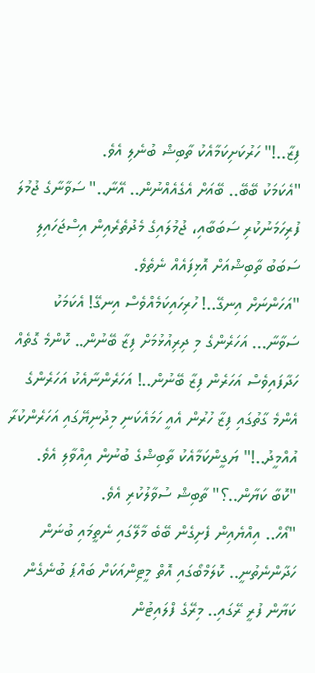ފިޒާ..!" ހަރުކަށިކަމާއެކު ތާބިޝް ބުނެލި އެވެ.
"އެކަމަކު ބޭބޭ.. ބޭއަށް އެގެއެއްނުން.. އޭނާ.." ސަވާނާގެ ޖުމުލަ ފުރިހަމަނުކުރި ސަބަބާއި، ޖުމުލައިގެ މެދުތެރެއިން އިސްޖަހައިލި ސަބަބު ތާބިޝްއަށް އޮޅިފައެއް ނެތެވެ.
"އަހަންނަށް އިނގޭ..! ހުރިހައިކަމެއްވެސް އިނގޭ! އެކަމަކު ސަވާނާ... އަހަރެންގެ މި ދިރިއުޅުމަށް ފިޒާ ބޭނުން.. ކޮންމެ ގޮތެއް ހަދާފައިވެސް އަހަރެން ފިޒާ ބޭނުން..! އަހަރެންނާއެކު އަހަރެންގެ އެންމެ ގާތުގައި ފިޒާ ހުރުން އެއީ ހަމައެކަނި މިދުނިޔޭގައި އަހަރެންކުރާ އުއްމީދު..!" ޔަގީންކަމާއެކު ތާބިޝްގެ ބުނުން އިއްވާލި އެވެ.
"ކޮބާ ކަޔާން..؟" ތާބިޝް ސުވާލުކުރި އެވެ.
"އޯހް.. އިއްޔެއިން ފެށިގެން ބޭބެ މާލޭގައި ނެތީމައި ބުނަން ހަދާންނެތުނީ.. ކޮލަމްބޯގައި އޮތް މީޓިންއަކަށް ބައްޕަ ބުނެގެން ކަޔާން ފުރީ ރޭގައި.. މިރޭގެ ފްލައިޓުން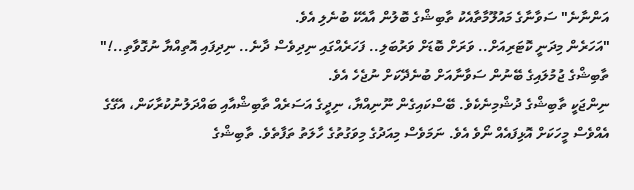އަންނާނެ" ސަވާނާގެ މައުލޫމާތާއެކު ތާބިޝްގެ ބޮލުން އާއެކޭ ބުނެލި އެވެ.
"އަހަރެން މިދަނީ ކޮޓަރިއަށް.. ވަރަށް ބޮޑަށް ވަރުބަލި.. ފަހަރެއްގައި ނިދިވެސް ދާނެ.. ނިދިފައި އޮތިއްޔާ ނުގޮވާތި..!" ތާބިޝްގެ ޖުމުލައިގެ ބޭނުން ސަވާނާއަށް ބުނެދޭކަށް ނުޖެހެ އެވެ.
ނިންޖަކީ ތާބިޝްގެ ދުޝްމިނެކެވެ. ބޭސްކައިގެން ނޫނިއްޔާ، ނިދީގެ އަސަރެއް ތާބިޝްއާއި ބައްދަލުނުކުރާކަން، އެގޭގެ އެއްވެސް މީހަކަށް އޮޅިފައެއް ނޯވެ އެވެ. ނަމަވެސް މިއަދުގެ މިވަގުތުގެ ހާލަތު ތަފާތެވެ. ތާބިޝްގެ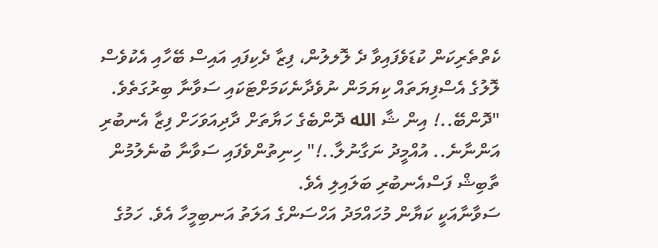ކެތްތެރިކަން ކުޑަވެފައިވާ ދެ ލޮލލުން، ފިޒާ ދެކިފައި އައިސް ބޭހާއި އެކުވެސް ލޮލުގެ އެސްފިޔަތައް ކިޔަމަން ނުވެދާނެކަމަށްޓަކައި ސަވާނާ ބިރުގަތެވެ.
"ދޮންބޭ..! އިން ޝާ الله ދޮންބެގެ ހަޔާތަށް ދާދިއަވަހަށް ފިޒާ އެނބުރި އަންނާނެ.. އުއްމީދު ނަގާނުލާ..!" ހިނިތުންވެފައި ސަވާނާ ބުނެލުމުން ތާބިޝް ފަސްއެނބުރި ބަލައިލި އެވެ.
ސަވާނާއަކީ ކަޔާން މުހައްމަދު އަހްސަންގެ އަލަތު އަނބިމީހާ އެވެ. ހަމުގެ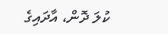ކުލަ ދޮން، އާދައިގެ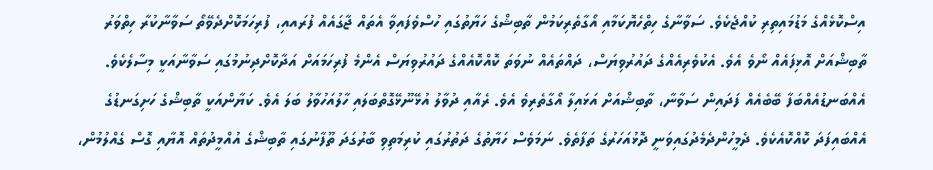އިސްކޮޅެއްގެ މަޑުމައިތިރި ކުއްޖެކެވެ. ސަވާނާގެ ހިތްހެޔޮކަމާއި އޯގާތެރިކަމުން ތާބިޝްގެ ހަޔާތުގައި ހުސްވެފައިވާ އެތައް ޖާގައެއް ފުރައއި، ފުރިހަމަކޮށްދެވޭތޯ ސަވާނާކުރާ ހިތްވަރު ތާބިޝްއަށް އޮޅިފައެއް ނޯވެ އެވެ. އެކުވެރިއެއްގެ ދައުރުވިޔަސް، ދައްތައެއް ނުވަތަ ކޮއްކޮއެއްގެ ދައުރުވިޔަސް އެންމެ ފުރިހަމައަށް އަދާކޮށްދިނުމުގައި ސަވާނާއަކީ މިސާލެކެވެ. އެއްބަނޑުއެއްބަފާ ބޭބެއެއް ފަދައިން ސަވާނާ، ތާބިޝްއަށް އަޅައިލާ އޯގާތެރިވެ އެވެ. ރެއާއި ދުވާލު އުޅޭނޫޅޭގޮތްބަލައި ހާލުއަހުވާލު ބަލަ އެވެ. ކަޔާންއަކީ ތާބިޝްގެ ހަށިގަނޑުގެ އެއްބައިފަދަ ކޮއްކޮއެކެވެ. ދެމީހުންދެމެދުގައިވަނީ ދޮޅުއަހަރުގެ ތަފާތެވެ. ނަމަވެސް ހަޔާތުގެ ދަތުރުގައި ކުރިމަތިވި ބާރުގަދަ ތޫފާނުގައި ތާބިޝްގެ އުއްމީދުތައް އޮޔާއި ގޮސް ގެއްލުމުން،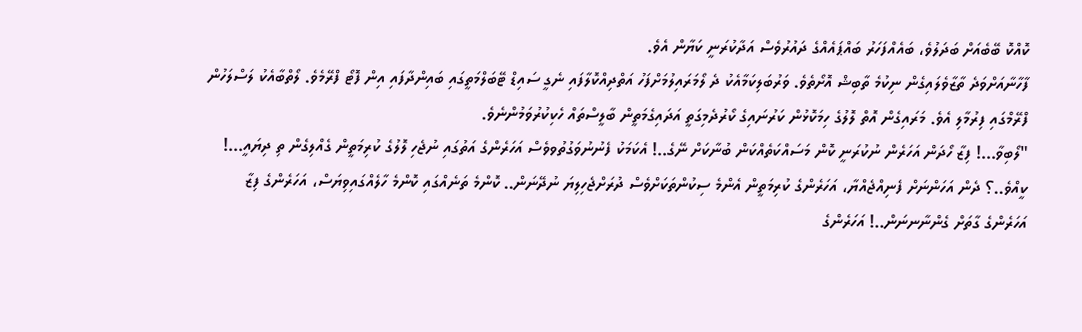ކޮއްކޮ ބޭބެއަށް ބަދަލުވެ، ބައެއްފަހަރު ބައްޕައެއްގެ ދައުރުވެސް އަދާކުރަނީ ކަޔާން އެވެ.
ފާހާނާއަށްވަދެ ތާޒާވެލައިގެން ނިކުމެ ތާބިޝް އޮށޯތެވެ. ވަރުބަލިކަމާއެކު ދެ ލޯމަރައިލުމަށްފަހު އަތްދިއްކޮލާފައި ނެގީ ސައިޑް ޓޭބަލްމަތީގައި ބައިންދާފައި އިން ފޮޓޯ ފްރޭމެވެ. ލޯތްބާއެކު ލަސްލަހުން ފްރޭމްގައި ފިރުމާލި އެވެ. މަރައިގެން އޮތް ލޮލުގެ ހިމަކޮޅުން ކަރުނައިގެ ކޯރުދެމިގަތީ އަދައިގެމަތީން ބާލީސްތައް ހެކިކުރުވަމުންނެވެ.
"ލޯބިވާ...! ފިޒާ ހޯދަން އަހަރެން ނުކުރަނީ ކޮން މަސައްކަތެއްކަން ބުނާކަށް ނޭގެ..! އެކަމަކު ފެނުނުވަގުތުވވެސް އަހަރެންގެ އަތުގައި ނުޖެހި ލޮލުގެ ކުރިމަތީން ގެއްލިގެން ތި ދިޔައީ...! ކީއްވެ..؟ ދެން އަހަންނަށް ފެނިއްޖެއްޔާ، އަހަރެންގެ ކުރިމަތީން އެންމެ ސިކުންތަކަށްވެސް ދުރަށްޖެހިލިޔަ ނުދޭނަން.. ކޮންމެ ތަނެއްގައި ކޮންމެ ހާލެއްގައިވިޔަސް، އަހަރެންގެ ފިޒާ އަހަރެންގެ ގާތަށް ގެންނާނނަން..! އަހަރެންގެ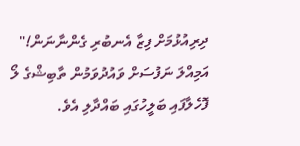ދިރިއުޅުމަށް ފިޒާ އެނބުރި ގެންނާނަން!" އަމިއްލަ ނަފުސަށް ވައުދުވަމުން ތާބިޝްގެ ލޯ ފޮހެލާފައި ބަލީހުގައި ބައްދާލި އެވެ.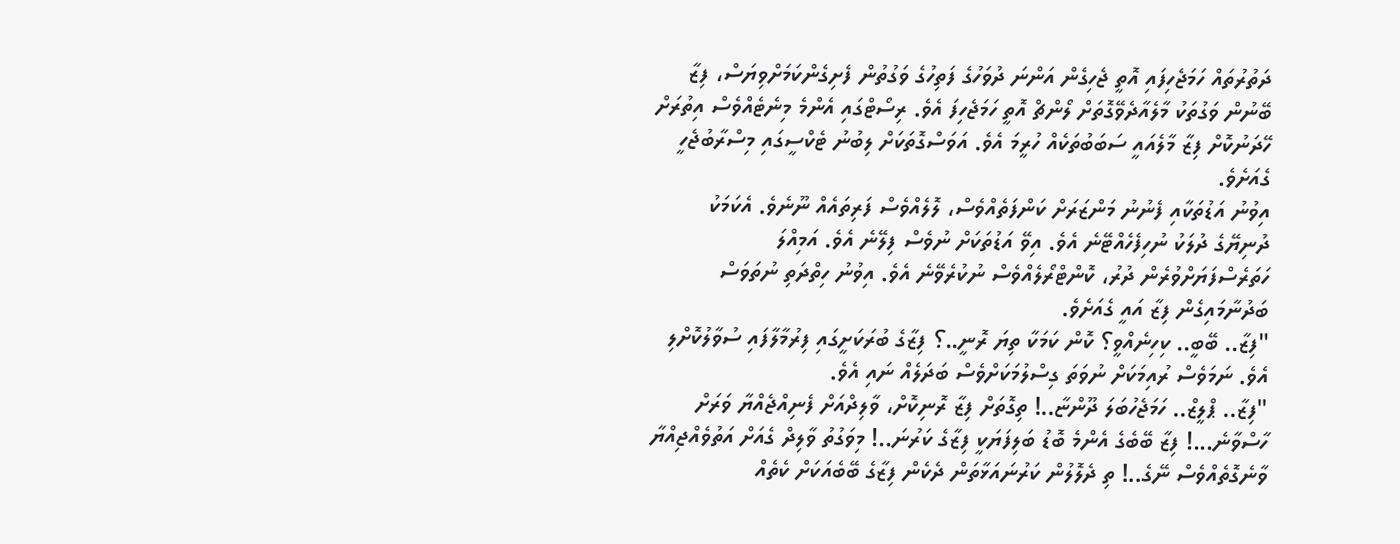ދަތުރުތައް ހަމަޖެހިފައި އޮތީ ޖެހިގެން އަންނަ ދުވަހުގެ ފަތިހުގެ ވަގުތުން ފެށިގެންކަމަށްވިޔަސް، ފިޒާ ބޭނުން ވަގުތަކު މާލެއާދެވޭގޮތަށް ލޯންޗް އޮތީ ހަމަޖެހިފަ އެވެ. ރިސޯޓްގައި އެންމެ މިނެޓެއްވެސް އިތުރަށް ހޭދަނުކޮށް ފިޒާ މާލެއައީ ސަބަބުތަކެއް ހުރީމަ އެވެ. އަވަސްގޮތަކަށް ލިބުނު ޓެކްސީގައި މިސްރާބުޖެހީ ގެއަށެވެ.
އިވުނު އަޑުތަކާއި ފެނުނު މަންޒަރަށް ކަންފަތެއްވެސް، ލޮލެއްވެސް ފަރިތައެއް ނޫނެވެ. އެކަމަކު ދުނިޔޭގެ ދުލަކު ނުހިފެހެއްޓޭނެ އެވެ. އިވޭ އަޑުތަކަށް ނުވެސް ފިލޭނެ އެވެ. އަމިއްލަ ހަތަރެސްފަޔަށްވުރެން ދުރު، ކޮންޓްރޯލެއްވެސް ނުކުރެވޭނެ އެވެ. އިވުނު ހިތްދަތި ނުތަވަސް ބަދުނާމައިގެން ފިޒާ އައީ ގެއަށެވެ.
"ފިޒާ.. ބޭބީ.. ކިހިނެއްވީ؟ ކޮން ކަމަކާ ތިޔަ ރޮނީ..؟ ފިޒާގެ ބުރަކަށީގައި ފިރުމާލާފައި ސުވާލުކޮށްލި އެވެ. ނަމަވެސް ރުއިމަކަށް ނުވަތަ ގިސްލުމަކަށްވެސް ބަދަލެއް ނައި އެވެ.
"ފިޒާ.. ޕްލީޒް.. ހަމަޖެހުބަލަ ދޫންޏާ..! ތިގޮތަށް ފިޒާ ރޮނިކޮށް، ވާލިދްއަށް ފެނިއްޖެއްޔާ ވަރަށް ހާސްވާނެ...! ފިޒާ ބޭބެގެ އެންމެ ބޮޑު ބަލިފަޔަކީ ފިޒާގެ ކަރުނަ..! މިވަގުތު ވާލިދް ގެއަށް އަތުވެއްޖިއްޔާ ވާނެގޮތެއްވެސް ނޭގެ..! ތި ދެލޮލުން ކަރުނައަޅާތަން ދެކެން ފިޒާގެ ބޭބެއަކަށް ކެތެއް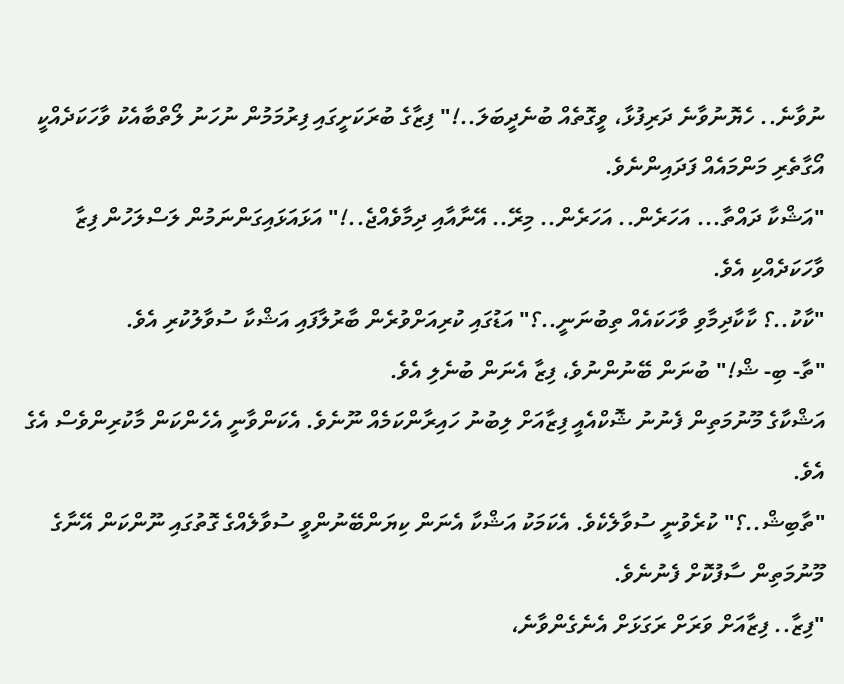ނުވާނެ.. ހެޔޮނުވާނެ ދަރިފުޅާ، ވީގޮތެއް ބުނެދީބަލަ..!" ފިޒާގެ ބުރަކަށީގައި ފިރުމަމުން ނުހަނު ލޯތްބާއެކު ވާހަކަދެއްކީ އޯގާތެރި މަންމައެއް ފަދައިންނެވެ.
"އަޝްކާ ދައްތާ... އަހަރެން.. އަހަރެން.. މިރޭ.. އޭނާއާއި ދިމާވެއްޖެ..!" އަޅައަޅައިގަންނަމުން ލަސްލަހުން ފިޒާ ވާހަކަދެއްކި އެވެ.
"ކާކު..؟ ކާކާދިމާވި ވާހަކައެއް ތިބުނަނީ..؟" އަޑުގައި ކުރިއަށްވުރެން ބާރުލާފައި އަޝްކާ ސުވާލުކުރި އެވެ.
"ތާ- ބި- ޝް!" ބުނަން ބޭނުންނުވެ، ފިޒާ އެނަން ބުނެލި އެވެ.
އަޝްކާގެ މޫނުމަތިން ފެނުނު ޝޮކްއެއީ ފިޒާއަށް ލިބުނު ހައިރާންކަމެއް ނޫނެވެ. އެކަންވާނީ އެހެންކަން މާކުރިންވެސް އެގެ އެވެ.
"ތާބިޝް..؟" ކުރެވުނީ ސުވާލެކެވެ. އެކަމަކު އަޝްކާ އެނަން ކިޔަންބޭނުންވީ ސުވާލެއްގެ ގޮތުގައި ނޫންކަން އޭނާގެ މޫނުމަތިން ސާފުކޮށް ފެނުނެވެ.
"ފިޒާ.. ފިޒާއަށް ވަރަށް ރަގަޅަށް އެނެގެންވާނެ،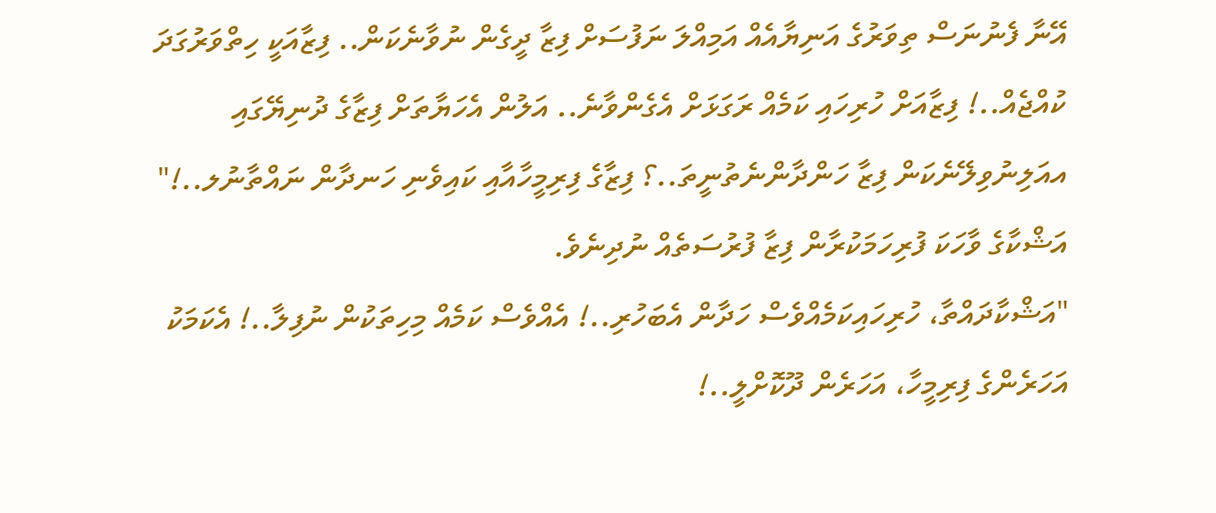އޭނާ ފެނުނަސް ތިވަރުގެ އަނިޔާއެއް އަމިއްލަ ނަފުސަށް ފިޒާ ދީގެން ނުވާނެކަން.. ފިޒާއަކީ ހިތްވަރުގަދަ ކުއްޖެއް..! ފިޒާއަށް ހުރިހައި ކަމެއް ރަގަޅަށް އެގެންވާނެ.. އަލުން އެހަޔާތަށް ފިޒާގެ ދުނިޔޭގައި އއަލިނުވިލޭނެކަން ފިޒާ ހަންދާންނެތުނީތަ..؟ ފިޒާގެ ފިރިމީހާއާއި ކައިވެނި ހަނދާން ނައްތާނުލ..!" އަޝްކާގެ ވާހަކަ ފުރިހަމަކުރާން ފިޒާ ފުރުސަތެއް ނުދިނެވެ.
"އަޝްކާދައްތާ، ހުރިހައިކަމެއްވެސް ހަދާން އެބަހުރި..! އެއްވެސް ކަމެއް މިހިތަކުން ނުފިލާ..! އެކަމަކު އަހަރެންގެ ފިރިމީހާ، އަހަރެން ދޫކޮށްލީ..!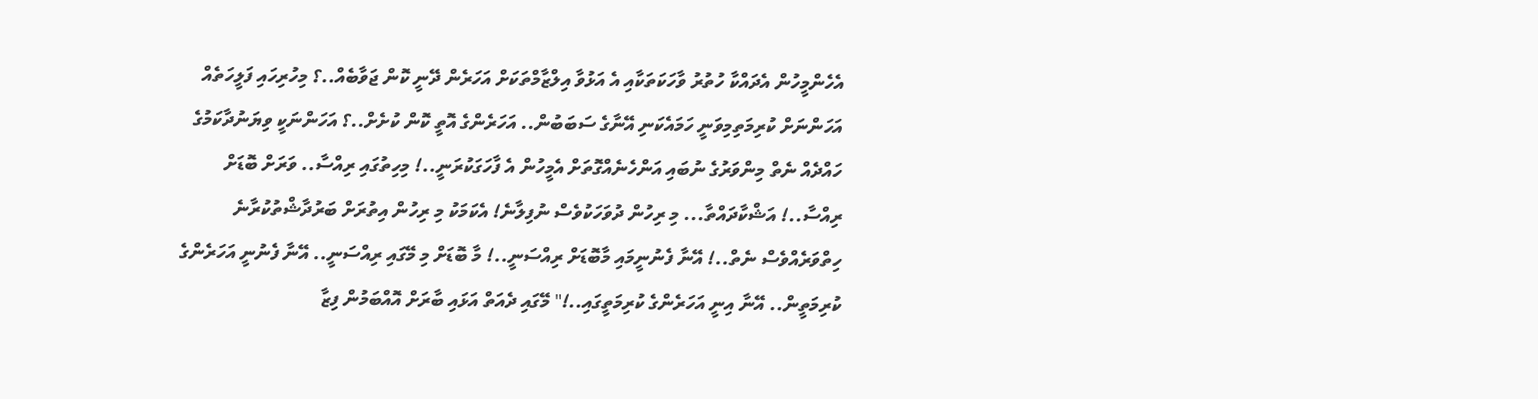އެހެންމީހުން އެދައްކާ ހުތުރު ވާހަކަތަކާއި އެ އަޅުވާ އިލްޒާމްތަކަށް އަހަރެން ދޭނީ ކޮން ޖަވާބެއް..؟ މިހުރިހައި ފަލީހަތެއް އަހަންނަށް ކުރިމަތިމިވަނީ ހަމައެކަނި އޭނާގެ ސަބަބުން.. އަހަރެންގެ އޮތީ ކޮން ކުށެށް..؟ އަހަންނަކީ ވިޔަނުދާކަމުގެ ހައްދެއް ނެތް މިންވަރުގެ ނުބައި އަންހެނެއްގޮތަށް އެމީހުން އެ ފާހަގަކުރަނީ..! މިހިތުގައި ރިއްސާ.. ވަރަށް ބޮޑަށް ރިއްސާ..! އަޝްކާދައްތާ... މި ރިހުން ދުވަހަކުވެސް ނުފިލާނެ! އެކަމަކު މި ރިހުން އިތުރަށް ބަރުދާޝްތުކުރާނެ ހިތްވަރެއްވެސް ނެތް..! އޭނާ ފެނުނީމައި މާބޮޑަށް ރިއްސަނީ..! މާ ބޮޑަށް މި މޭގައި ރިއްސަނީ.. އޭނާ ފެނުނީ އަހަރެންގެ ކުރިމަތީން.. އޭނާ އިނީ އަހަރެންގެ ކުރިމަތީގައި..!" މޭގައި ދެއަތް އަޅައި ބާރަށް އޮއްބަމުން ފިޒާ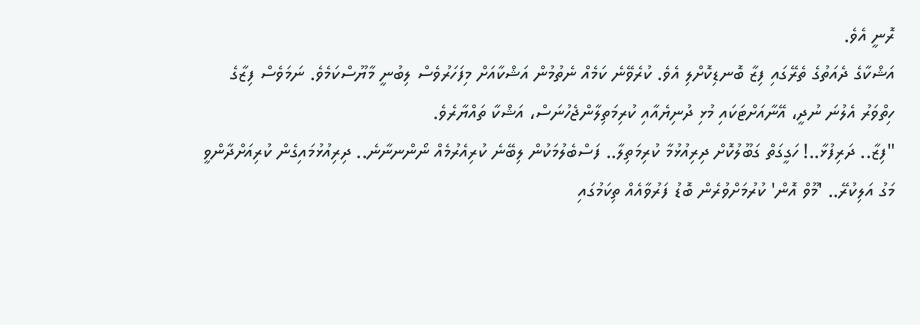ރޮނީ އެވެ.
އަޝްކާގެ ދެއަތުގެ ތެރޭގައި ފިޒާ ބޮނޑިކޮށްލި އެވެ. ކުރެވޭނެ ކަމެއް ނެތުމުން އަޝްކާއަށް މިފަހަރުވެސް ލިބުނީ މާޔޫސްކަމެވެ. ނަމަވެސް ފިޒާގެ ހިތްވަރު އެލުނަ ނުދީ، އޭނާއަށްޓަކައި މުޅި ދުނިޔެއާއި ކުރިމަތިލާންޖެހުނަސް، އަޝްކާ ތައްޔާރެވެ.
"ފިޒާ.. ދަރިފުޅާ..! ހަގީގަތް ގަބޫލުކޮށް ދިރިއުޅުމާ ކުރިމަތިލާ.. ފަސްބެލުމަކުން ލިބޭނެ ކުރިއެރުމެއް ނޯންނނާނެ.. ދިރިއުޅުމައިގެން ކުރިއަށްދާންވީ މަގު އަލިކުރޭ.. 'މޫވް އޮން' ކުރުމަށްވުރެން ބޮޑު ފަރުވާއެއް ތިކަމުގައި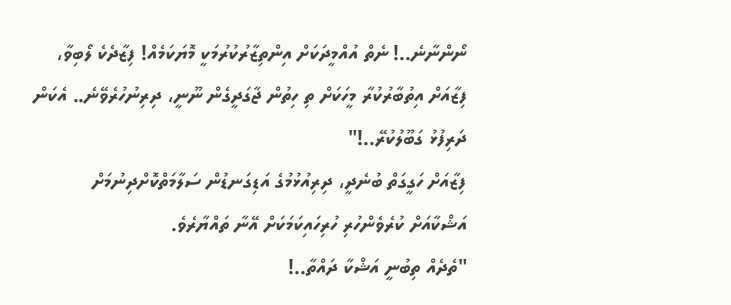ނޯންނާނެ..! ނެތް އުއްމީދަކަށް އިންތިޒާރުކުރުމަކީ މޮޔަކަމެއް! ފިޒާދެކެ ލޯބިވާ، ފިޒާއަށް އިތުބާރުކުރާ މީހަކަށް ތި ހިތުން ޖާގަދީގެން ނޫނީ، ދިރިނުހުރެވޭނެ.. އެކަން ދަރިފުޅު ގަބޫލުކުރޭ..!"
ފިޒާއަށް ހަގީގަތް ބުނެދީ، ދިރިއުޅުމުގެ އަޑިގަނޑުން ސަލާމަތްކޮށްދިނުމަށް އަޝްކާއަށް ކުރެވެންހުރި ހުރިހައިކަމަކަށް އޭނާ ތައްޔާރެވެ.
"ތެދެއް ތިބުނީ އަޝްކާ ދައްތާ..!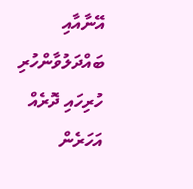އޭނާއާއި ބައްދަލުވާންހުރި ހުރިހައި ދޮރެއް އަހަރެން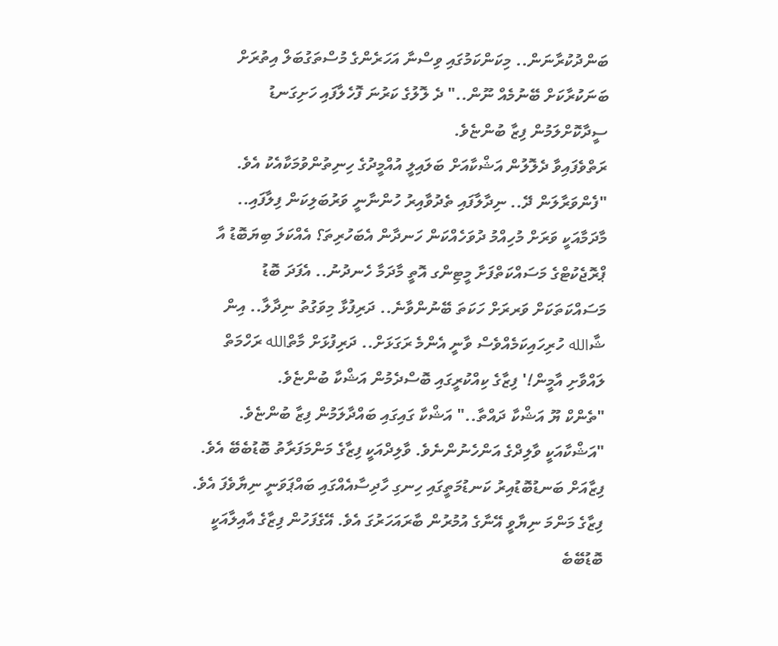ބަންދުކުރާނަން.. މިކަންކަމުގައި ވިސްނާ އަހަރެންގެ މުސްތަގުބަލް އިތުރަށް ބަނަކުރާކަށް ބޭނުމެއް ނޫން.." ދެ ލޮލުގެ ކަރުނަ ފޮހެލާފައި ހަށިގަނޑު ސީދާކޮށްލަމުން ފިޒާ ބުންޏެވެ.
ރަތްވެފައިވާ ދެލޮލުން އަޝްކާއަށް ބަލައިލީ އުއްމީދުގެ ހިނިތުންވުމަކާއެކު އެވެ.
"ފެންވަރާލަން ދޭ.. ނިދާލާފައި ތެދުވާއިރު ހުންނާނީ ވަރުބަލިކަން ފިލާފައި.. މާދަމާއަކީ ވަރަށް މުހިއްމު ދުވަހެއްކަން ހަނދާން އެބަހުރިތަ؟ އެއްކަލަ ބިޔަބޮޑު އާ ޕްރޮޖެކުޓްގެ މަސައްކަތްފަށާ މީޓިންގ އޮތީ މާދަމާ ހެނދުނު.. އެފަދަ ބޮޑު މަސައްކަތަކަށް ވަރރަށް ހަކަތަ ބޭނުންވާނެ.. ދަރިފުޅާ މިވަގުތު ނިދާލާ.. އިން ޝާالله ހުރިހައިކަމެއްވެސް ވާނީ އެންމެ ރަގަޅަށް.. ދަރިފުޅަށް މާތްالله ރަހްމަތް ލައްވާށި އާމީން!' ފިޒާގެ ކިއްކުރީގައި ބޮސްދެމުން އަޝްކާ ބުންޏެވެ.
"ތެންކް ޔޫ އަޝްކާ ދައްތާ.." އަޝްކާ ގައިގައި ބައްދާލަމުން ފިޒާ ބުންޏެވެ.
"އަޝްކާއަކީ ވާލިދްގެ އަންހެނުންނެވެ. ވާލިދްއަކީ ފިޒާގެ މަންމަފަރާތު ބޮޑުބެބޭ އެވެ. ފިޒާއަށް ބަނޑުބޮޑުއިރު ކަނޑުމަތީގައި ހިނގި ހާދިސާއެއްގައި ބައްޕަވަނީ ނިޔާވެފަ އެވެ. ފިޒާގެ މަންމަ ނިޔާވީ އޭނާގެ އުމުރުން ބާރައަހަރުގަ އެވެ. އޭގެފަހުން ފިޒާގެ އާއިލާއަކީ ބޮޑުބޭބެ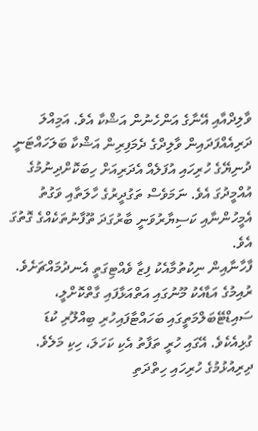ވާލިދްއާއި އޭނާގެ އަންހެނުން އަޝްކާ އެވެ. އަމިއްލަ ދަރިއެއްފަދައިން ވާލިދްގެ ދެމަފިރިން އަޝްކާ ބަލަހައްޓަނީ ދުނިޔޭގެ ހުރިހައި އުފަލެއް އެދަރިއަށް ހިބަކޮށްދިނުމުގެ އުއްމީދުގަ އެވެ. ނަމަވެސް ތަގުދީރުގެ ހާލަތާއި ވަގުތު އެމީހުންނާއި ކަސިޔާރުވަނީ ބާރުގަދަ ތޫފާނުތަކެއްގެ ގޮތުގަ އެވެ.
ފާހާނާއިން ނިކުތުމާއެކު ފިޒާ ވެއްޓިގަތީ އެނދުމައްޗަށެވެ. ރުއިމުގެ އަޑާއެކު މޫނުގައި އަތްއަޅާފައި ގާތްކޮށްލީ، ސައިޑްޓޭބަލްމަތީގައި ބަހައްޓާފައިހުރި ބިއްލޫރި ކުޑަ ގުޅިއެކެވެ. އޭގައި ހުރީ ތަފާތު އެކި ކަހަލަ، ހިކި މަލެވެ.
ދިރިއުޅުމުގެ ހުރިހައި ހިތްދަތި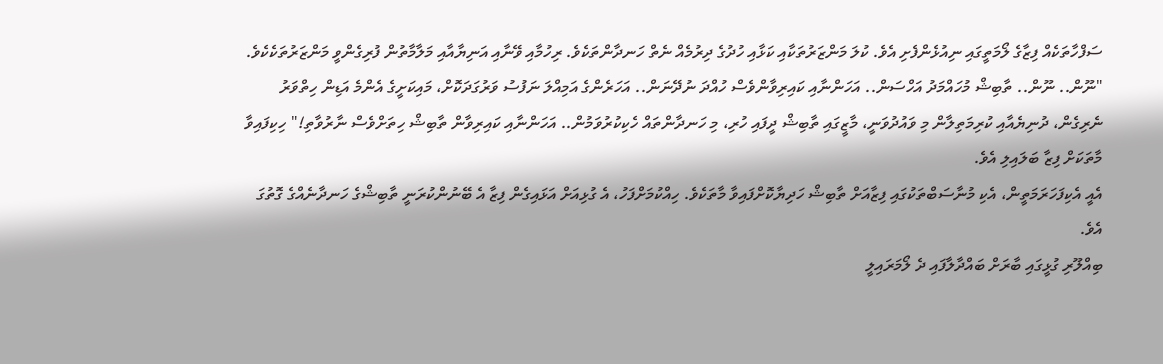ސަފްހާތަކެއް ފިޒާގެ ލޯމަތީގައި ނިއުޅެންފެށި އެވެ. ކުލަ މަންޒަރުތަކާއި ކަޅާއި ހުދުގެ ދިރުމެއް ނެތް ހަނދާންތަކެވެ. ރިހުމާއި ވޭނާއި އަނިޔާއާއި މަލާމާތުން ފުރިގެންވީ މަންޒަރުތަކެކެވެ.
"ނޫން.. ނޫން.. ތާބިޝް މުހައްމަދު އަހްސަން.. އަހަންނާއި ކައިރިވާންވެސް ހުއްދަ ނުދޭނަން.. އަހަރެންގެ އަމިއްލަ ނަފުސު ވަރުގަދަކޮށް، މައިކަށީގެ އެންމެ އަޑިން ހިތްވަރު ނެރިގެން، ދުނިޔެއާއި ކުރިމަތިލާން މި ވައުދުވަނީ، މާޒީގައި ތާބިޝް ދީފައި ހުރި، މި ހަނދާންތައް ހެކިކުރުވަމުން.. އަހަންނާއި ކައިރިވާން ތާބިޝް ހިތަށްވެސް ނާރުވާތި!" ހިކިފައިވާ މާތަކަށް ފިޒާ ބަލައިލި އެވެ.
އެއީ އެކިފަހަރަމަތީން، އެކި މުނާސަބްތަކުގައި ފިޒާއަށް ތާބިޝް ހަދިޔާކޮށްފައިވާ މާތަކެވެ. ހިއްކުމަށްފަހު، އެ ގުޅިއަށް އަޅައިގެން ފިޒާ އެ ބޭނުންކުރަނީ ތާބިޝްގެ ހަނދާނެއްގެ ގޮތުގަ އެވެ.
ބިއްލޫރި ގުޅީގައި ބާރަށް ބައްދާލާފައި ދެ ލޯމަރައިލީ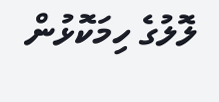ލޮލުގެ ހިމަކޮޅުން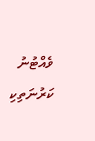ވެއްޓުނު ކަރުނަތިކި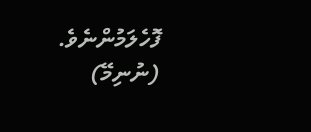ފޮހެލަމުންނެވެ. (ނުނިމޭ)